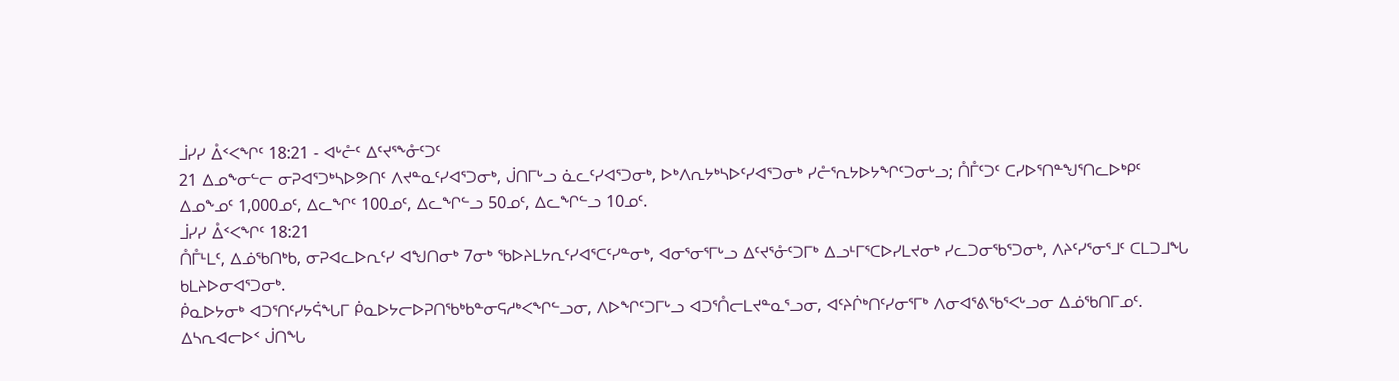ᒨᓯᓯ ᐂᑉᐸᖏᑦ 18:21 - ᐊᒡᓔᑦ ᐃᑦᔪᕐᖕᓁᑦᑐᑦ
21 ᐃᓄᖕᓂᓪᓕ ᓂᕈᐊᕐᑐᒃᓴᐅᕗᑎᑦ ᐱᔪᓐᓇᑦᓯᐊᕐᑐᓂᒃ, ᒎᑎᒥᒡᓗ ᓈᓚᑦᓯᐊᕐᑐᓂᒃ, ᐅᒃᐱᕆᔭᒃᓴᐅᑦᓯᐊᕐᑐᓂᒃ ᓯᓔᕐᕆᔭᐅᔭᖏᑦᑐᓂᒡᓗ; ᑍᒤᑦᑐᑦ ᑕᓯᐅᕐᑎᓐᖑᕐᑎᓚᐅᒃᑭᑦ ᐃᓄᖕᓄᑦ 1,000ᓄᑦ, ᐃᓚᖏᑦ 100ᓄᑦ, ᐃᓚᖏᓪᓗ 50ᓄᑦ, ᐃᓚᖏᓪᓗ 10ᓄᑦ.
ᒨᓯᓯ ᐂᑉᐸᖏᑦ 18:21
ᑍᒤᒻᒪᑦ, ᐃᓅᖃᑎᒃᑲ, ᓂᕈᐊᓚᐅᕆᑦᓯ ᐊᖑᑎᓂᒃ 7ᓂᒃ ᖃᐅᔨᒪᔭᕆᑦᓯᐊᕐᑕᑦᓯᓐᓂᒃ, ᐊᓂᕐᓂᕐᒥᒡᓗ ᐃᑦᔪᕐᓁᑦᑐᒥᒃ ᐃᓗᒻᒥᕐᑕᐅᓯᒪᔪᓂᒃ ᓯᓚᑐᓂᖃᕐᑐᓂᒃ, ᐱᔨᑦᓯᕐᓂᕐᒧᑦ ᑕᒪᑐᒧᖓ ᑲᒪᔨᐅᓂᐊᕐᑐᓂᒃ.
ᑮᓇᐅᔭᓂᒃ ᐊᑐᕐᑎᑦᓯᔭᕌᖓᒥ ᑮᓇᐅᔭᓕᐅᕈᑎᖃᒃᑲᓐᓂᕋᓱᒃᐸᖏᓪᓗᓂ, ᐱᐅᖏᑦᑐᒥᒡᓗ ᐊᑐᕐᑍᓕᒪᔪᓐᓇᕐᓗᓂ, ᐊᑦᔨᒌᒃᑎᑦᓯᓂᕐᒥᒃ ᐱᓂᐊᕐᕕᖃᕐᐸᒡᓗᓂ ᐃᓅᖃᑎᒥᓄᑦ.
ᐃᓴᕆᐊᓕᐅᑉ ᒎᑎᖓ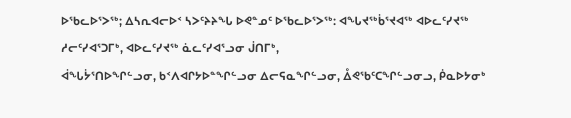ᐅᖃᓚᐅᕐᐳᖅ; ᐃᓴᕆᐊᓕᐅᑉ ᓴᐳᑦᔨᔨᖓ ᐅᕙᓐᓄᑦ ᐅᖃᓚᐅᕐᐳᖅ: ᐊᖓᔪᖅᑳᕐᔪᐊᖅ ᐊᐅᓚᑦᓯᔪᖅ ᓱᓕᑦᓯᐊᕐᑐᒥᒃ, ᐊᐅᓚᑦᓯᔪᖅ ᓈᓚᑦᓯᐊᕐᓗᓂ ᒎᑎᒥᒃ,
ᐋᖓᔮᕐᑎᐅᖏᓪᓗᓂ, ᑲᑉᐱᐊᒋᔭᐅᓐᖏᓪᓗᓂ ᐃᓕᕋᓇᖏᓪᓗᓂ, ᐂᕙᖃᑦᑕᖏᓪᓗᓂᓗ, ᑮᓇᐅᔭᓂᒃ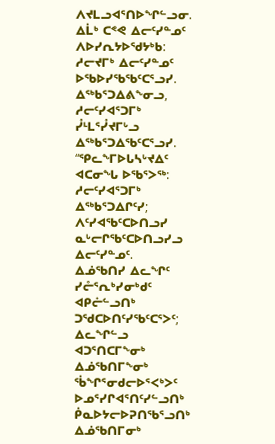ᐱᔪᒪᓗᐊᕐᑎᐅᖏᓪᓗᓂ.
ᐃᒫᒃ ᑕᕝᕙ ᐃᓕᑦᓯᓐᓄᑦ ᐱᐅᓯᕆᔭᐅᖁᔭᒃᑲ: ᓱᓕᔪᒥᒃ ᐃᓕᑦᓯᓐᓄᑦ ᐅᖃᐅᓯᖃᖃᑦᑕᕐᓗᓯ. ᐃᖅᑲᕐᑐᐃᕕᖕᓂᓗ, ᓱᓕᑦᓯᐊᕐᑐᒥᒃ ᓮᒻᒪᕐᓮᔪᒥᒡᓗ ᐃᖅᑲᕐᑐᐃᖃᑦᑕᕐᓗᓯ.
“ᕿᓚᖕᒥᐅᒐᓴᒡᔪᐃᑦ ᐊᑕᓂᖓ ᐅᖃᕐᐳᖅ: ᓱᓕᑦᓯᐊᕐᑐᒥᒃ ᐃᖅᑲᕐᑐᐃᒋᑦᓯ; ᐱᑦᓯᐊᖃᑦᑕᐅᑎᓗᓯ ᓇᒡᓕᒋᖃᑦᑕᐅᑎᓗᓯᓗ ᐃᓕᑦᓯᓐᓄᑦ.
ᐃᓅᖃᑎᓯ ᐃᓚᖏᑦ ᓯᓔᕐᕆᒃᓯᓂᒃᑯᑦ ᐊᑭᓖᓪᓗᑎᒃ ᑐᖁᑕᐅᑎᑦᓯᖃᑦᑕᕐᐳᑦ; ᐃᓚᖏᓪᓗ ᐊᑐᕐᑎᑕᒥᖕᓂᒃ ᐃᓅᖃᑎᒥᖕᓂᒃ ᖄᖏᕐᓂᑯᓕᐅᕐᐸᒃᐳᑦ ᐅᓄᕐᓯᒋᐊᕐᑎᑦᓯᓪᓗᑎᒃ ᑮᓇᐅᔭᓕᐅᕈᑎᖃᕐᓗᑎᒃ ᐃᓅᖃᑎᒥᓂᒃ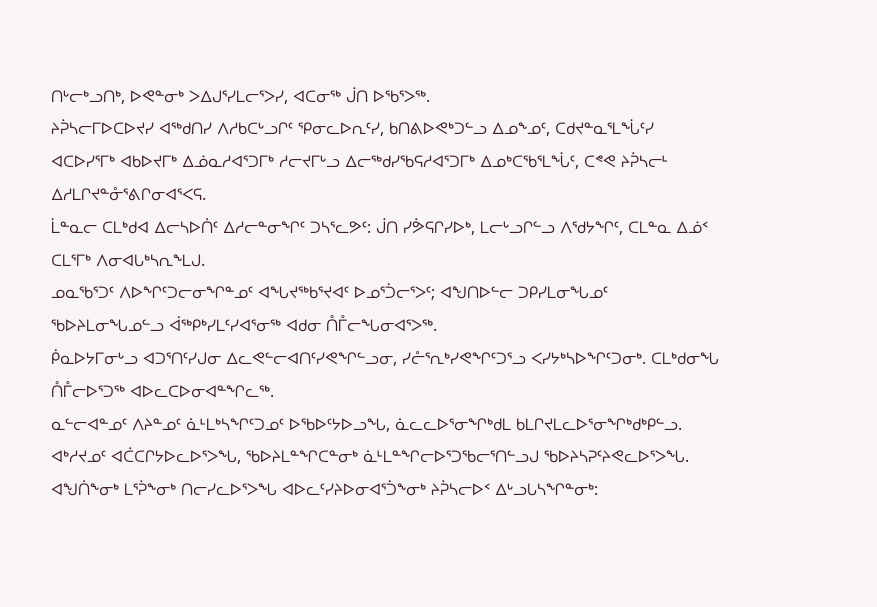ᑎᒡᓕᒃᓗᑎᒃ, ᐅᕙᓐᓂᒃ ᐳᐃᒍᕐᓯᒪᓕᕐᐳᓯ, ᐊᑕᓂᖅ ᒎᑎ ᐅᖃᕐᐳᖅ.
ᔨᕉᓴᓕᒥᐅᑕᐅᔪᓯ ᐊᖅᑯᑎᓯ ᐱᓱᑲᑕᒡᓗᒋᑦ ᕿᓂᓚᐅᕆᑦᓯ, ᑲᑎᕕᐅᕙᒃᑐᓪᓗ ᐃᓄᖕᓄᑦ, ᑕᑯᔪᓐᓇᕐᒪᖔᑦᓯ ᐊᑕᐅᓯᕐᒥᒃ ᐊᑲᐅᔪᒥᒃ ᐃᓅᓇᓱᐊᕐᑐᒥᒃ ᓱᓕᔪᒥᒡᓗ ᐃᓕᖅᑯᓯᖃᕋᓱᐊᕐᑐᒥᒃ ᐃᓄᒃᑕᖃᕐᒪᖔᑦ, ᑕᕝᕙ ᔨᕉᓴᓕᒻ ᐃᓱᒪᒋᔪᓐᓁᕐᕕᒋᓂᐊᕐᐸᕋ.
ᒫᓐᓇᓕ ᑕᒪᒃᑯᐊ ᐃᓕᓴᐅᑏᑦ ᐃᓱᓕᓐᓂᖏᑦ ᑐᓴᕐᓚᕗᑦ: ᒎᑎ ᓯᕘᕋᒋᓯᐅᒃ, ᒪᓕᒡᓗᒋᓪᓗ ᐱᖁᔭᖏᑦ, ᑕᒪᓐᓇ ᐃᓅᑉ ᑕᒪᕐᒥᒃ ᐱᓂᐊᒐᒃᓴᕆᖕᒪᒍ.
ᓄᓇᖃᕐᑐᑦ ᐱᐅᖏᑦᑐᓕᓂᖏᓐᓄᑦ ᐊᖓᔪᖅᑲᕐᔪᐊᑦ ᐅᓄᕐᑑᓕᕐᐳᑦ; ᐊᖑᑎᐅᓪᓕ ᑐᑭᓯᒪᓂᖓᓄᑦ ᖃᐅᔨᒪᓂᖓᓄᓪᓗ ᐋᖅᑭᒃᓯᒪᑦᓯᐊᕐᓂᖅ ᐊᑯᓂ ᑍᒤᓕᖓᓂᐊᕐᐳᖅ.
ᑮᓇᐅᔭᒥᓂᒡᓗ ᐊᑐᕐᑎᑦᓯᒍᓂ ᐃᓚᕙᓪᓕᐊᑎᑦᓯᕙᖏᓪᓗᓂ, ᓯᓔᕐᕆᒃᓯᕙᖏᑦᑐᕐᓗ ᐸᓯᔭᒃᓴᐅᖏᑦᑐᓂᒃ. ᑕᒪᒃᑯᓂᖓ ᑍᒤᓕᐅᕐᑐᖅ ᐊᐅᓚᑕᐅᓂᐊᓐᖏᓚᖅ.
ᓇᓪᓕᐊᓐᓄᑦ ᐱᔨᓐᓄᑦ ᓈᒻᒪᒃᓴᖏᑦᑐᓄᑦ ᐅᖃᐅᑦᔭᐅᓗᖓ, ᓈᓚᓚᐅᕐᓂᖏᒃᑯᒪ ᑲᒪᒋᔪᒪᓚᐅᕐᓂᖏᒃᑯᒃᑭᓪᓗ.
ᐊᒃᓱᔪᓄᑦ ᐊᑖᑕᒋᔭᐅᓚᐅᕐᐳᖓ, ᖃᐅᔨᒪᓐᖏᑕᓐᓂᒃ ᓈᒻᒪᓐᖏᓕᐅᕐᑐᖃᓕᕐᑎᓪᓗᒍ ᖃᐅᔨᓴᕈᑦᔨᕙᓚᐅᕐᐳᖓ.
ᐊᖑᑏᖕᓂᒃ ᒪᕐᕉᖕᓂᒃ ᑎᓕᓯᓚᐅᕐᐳᖓ ᐊᐅᓚᑦᓯᔨᐅᓂᐊᕐᑑᖕᓂᒃ ᔨᕉᓴᓕᐅᑉ ᐃᒡᓗᒐᓴᖏᓐᓂᒃ: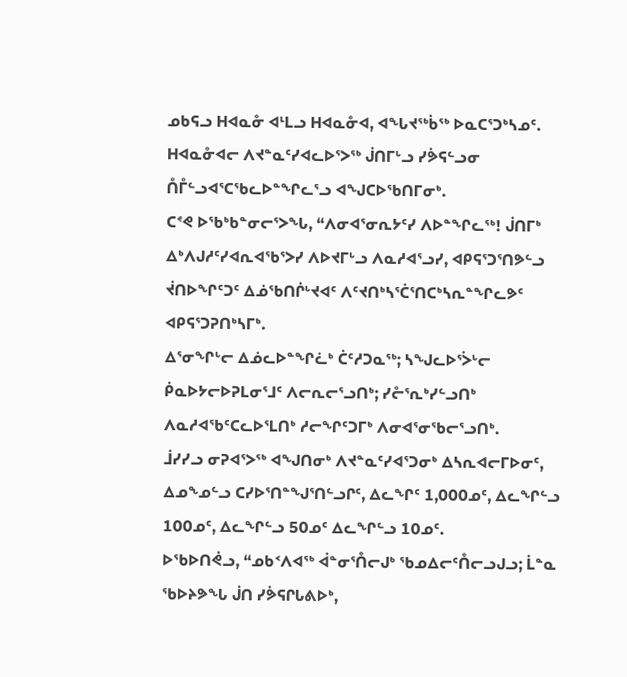ᓄᑲᕋᓗ ᕼᐊᓇᓁ ᐊᒻᒪᓗ ᕼᐊᓇᓁᐊ, ᐊᖓᔪᖅᑳᖅ ᐅᓇᑕᕐᑐᒃᓴᓄᑦ. ᕼᐊᓇᓁᐊᓕ ᐱᔪᓐᓇᑦᓯᐊᓚᐅᕐᐳᖅ ᒎᑎᒥᒡᓗ ᓯᕘᕋᓪᓗᓂ ᑍᒤᓪᓗᐊᕐᑕᖃᓚᐅᓐᖏᓚᕐᓗ ᐊᖑᑕᐅᖃᑎᒥᓂᒃ.
ᑕᕝᕙ ᐅᖃᒃᑲᓐᓂᓕᕐᐳᖓ, “ᐱᓂᐊᕐᓂᕆᔭᑦᓯ ᐱᐅᓐᖏᓚᖅ! ᒎᑎᒥᒃ ᐃᒃᐱᒍᓱᑦᓯᐊᕆᐊᖃᕐᐳᓯ ᐱᐅᔪᒥᒡᓗ ᐱᓇᓱᐊᕐᓗᓯ, ᐊᑭᕋᕐᑐᕐᑎᕗᓪᓗ ᔫᑎᐅᖏᑦᑐᑦ ᐃᓅᖃᑎᒌᒡᔪᐊᑦ ᐱᑦᔪᑎᒃᓴᕐᑖᕐᑎᑕᒃᓴᕆᓐᖏᓚᕗᑦ ᐊᑭᕋᕐᑐᕈᑎᒃᓴᒥᒃ.
ᐃᕐᓂᖏᒡᓕ ᐃᓅᓚᐅᓐᖏᓛᒃ ᑖᑦᓱᑐᓇᖅ; ᓴᖑᓚᐅᕐᐴᒡᓕ ᑮᓇᐅᔭᓕᐅᕈᒪᓂᕐᒧᑦ ᐱᓕᕆᓕᕐᓗᑎᒃ; ᓯᓔᕐᕆᒃᓯᓪᓗᑎᒃ ᐱᓇᓱᐊᖃᑦᑕᓚᐅᕐᒪᑎᒃ ᓱᓕᖏᑦᑐᒥᒃ ᐱᓂᐊᕐᓂᖃᓕᕐᓗᑎᒃ.
ᒨᓯᓯᓗ ᓂᕈᐊᕐᐳᖅ ᐊᖑᑎᓂᒃ ᐱᔪᓐᓇᑦᓯᐊᕐᑐᓂᒃ ᐃᓴᕆᐊᓕᒥᐅᓂᑦ, ᐃᓄᖕᓄᓪᓗ ᑕᓯᐅᕐᑎᓐᖑᕐᑎᓪᓗᒋᑦ, ᐃᓚᖏᑦ 1,000ᓄᑦ, ᐃᓚᖏᓪᓗ 100ᓄᑦ, ᐃᓚᖏᓪᓗ 50ᓄᑦ ᐃᓚᖏᓪᓗ 10ᓄᑦ.
ᐅᖃᐅᑎᕚᓗ, “ᓄᑲᑉᐱᐊᖅ ᐋᓐᓂᕐᑍᓕᒍᒃ ᖃᓄᐃᓕᑦᑍᓕᓗᒍᓗ; ᒫᓐᓇ ᖃᐅᔨᕗᖓ ᒎᑎ ᓯᕘᕋᒋᒐᕕᐅᒃ,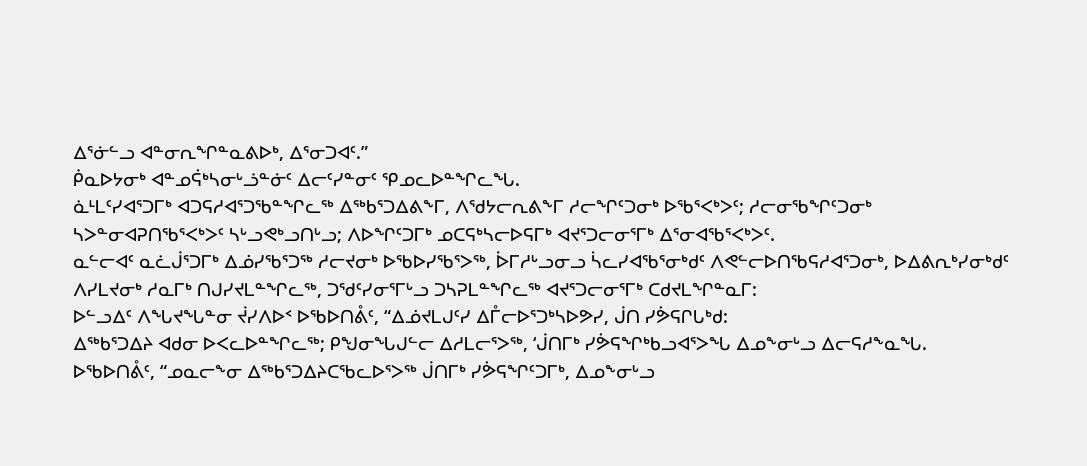ᐃᕐᓃᓪᓗ ᐊᓐᓂᕆᖏᓐᓇᕕᐅᒃ, ᐃᕐᓂᑐᐊᑦ.”
ᑮᓇᐅᔭᓂᒃ ᐊᓐᓄᕌᒃᓴᓂᒡᓘᓐᓃᑦ ᐃᓕᑦᓯᓐᓂᑦ ᕿᓄᓚᐅᓐᖏᓚᖓ.
ᓈᒻᒪᑦᓯᐊᕐᑐᒥᒃ ᐊᑐᕋᓱᐊᕐᑐᖃᓐᖏᓚᖅ ᐃᖅᑲᕐᑐᐃᕕᖕᒥ, ᐱᖁᔭᓕᕆᕕᖕᒥ ᓱᓕᖏᑦᑐᓂᒃ ᐅᖃᕐᐸᒃᐳᑦ; ᓱᓕᓂᖃᖏᑦᑐᓂᒃ ᓴᐳᓐᓂᐊᕈᑎᖃᕐᐸᒃᐳᑦ ᓴᒡᓗᕙᒃᓗᑎᒡᓗ; ᐱᐅᖏᑦᑐᒥᒃ ᓄᑕᕋᒃᓴᓕᐅᕋᒥᒃ ᐊᔪᕐᑐᓕᓂᕐᒥᒃ ᐃᕐᓂᐊᖃᕐᐸᒃᐳᑦ.
ᓇᓪᓕᐊᑦ ᓇᓛᒎᕐᑐᒥᒃ ᐃᓅᓯᖃᕐᑐᖅ ᓱᓕᔪᓂᒃ ᐅᖃᐅᓯᖃᕐᐳᖅ, ᐆᒥᓱᒡᓗᓂᓗ ᓵᓚᓯᐊᖃᕐᓂᒃᑯᑦ ᐱᕙᓪᓕᐅᑎᖃᕋᓱᐊᕐᑐᓂᒃ, ᐅᐃᕕᕆᒃᓯᓂᒃᑯᑦ ᐱᓯᒪᔪᓂᒃ ᓱᓇᒥᒃ ᑎᒍᓯᔪᒪᓐᖏᓚᖅ, ᑐᖁᑦᓯᓂᕐᒥᒡᓗ ᑐᓴᕈᒪᓐᖏᓚᖅ ᐊᔪᕐᑐᓕᓂᕐᒥᒃ ᑕᑯᔪᒪᖏᓐᓇᒥ:
ᐅᓪᓗᐃᑦ ᐱᖓᔪᖓᓐᓂ ᔫᓯᐱᐅᑉ ᐅᖃᐅᑎᕔᑦ, “ᐃᓅᔪᒪᒍᑦᓯ ᐃᒤᓕᐅᕐᑐᒃᓴᐅᕗᓯ, ᒎᑎ ᓯᕘᕋᒋᒐᒃᑯ:
ᐃᖅᑲᕐᑐᐃᔨ ᐊᑯᓂ ᐅᐸᓚᐅᓐᖏᓚᖅ; ᑭᖑᓂᖓᒍᓪᓕ ᐃᓱᒪᓕᕐᐳᖅ, ‘ᒎᑎᒥᒃ ᓯᕘᕋᖏᒃᑲᓗᐊᕐᐳᖓ ᐃᓄᖕᓂᒡᓗ ᐃᓕᕋᓱᖕᓇᖓ.
ᐅᖃᐅᑎᕔᑦ, “ᓄᓇᓕᖕᓂ ᐃᖅᑲᕐᑐᐃᔨᑕᖃᓚᐅᕐᐳᖅ ᒎᑎᒥᒃ ᓯᕘᕋᖏᑦᑐᒥᒃ, ᐃᓄᖕᓂᒡᓗ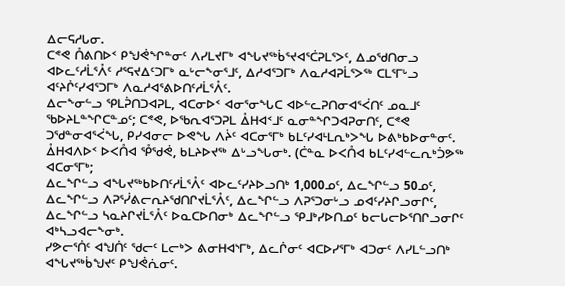ᐃᓕᕋᓱᒐᓂ.
ᑕᕝᕙ ᑍᕕᑎᐅᑉ ᑭᖑᕚᖏᓐᓂᑦ ᐱᓯᒪᔪᒥᒃ ᐊᖓᔪᖅᑳᕐᔪᐊᕐᑖᕈᒪᕐᐳᑦ, ᐃᓄᖁᑎᓂᓗ ᐊᐅᓚᑦᓱᒫᕐᐰᑦ ᓱᕐᕋᔪᐃᑦᑐᒥᒃ ᓇᒡᓕᖕᓂᕐᒧᑦ, ᐃᓱᐊᕐᑐᒥᒃ ᐱᓇᓱᐊᕈᒫᕐᐳᖅ ᑕᒪᕐᒥᒡᓗ ᐊᑦᔨᒌᑦᓯᐊᕐᑐᒥᒃ ᐱᓇᓱᐊᕐᕕᐅᑎᑦᓱᒫᕐᐰᑦ.
ᐃᓕᖕᓂᓪᓗ ᕿᒪᕉᑎᑐᐊᕈᒪ, ᐊᑕᓂᐅᑉ ᐊᓂᕐᓂᖓᑕ ᐊᐅᓪᓚᕈᑎᓂᐊᕐᐹᑎᑦ ᓄᓇᒧᑦ ᖃᐅᔨᒪᓐᖏᑕᓐᓄᑦ; ᑕᕝᕙ, ᐅᖃᕆᐊᕐᑐᕈᒪ ᐂᕼᐊᑉᒧᑦ ᓇᓂᓐᖏᑐᐊᕈᓂᑎᑦ, ᑕᕝᕙ ᑐᖁᓐᓂᐊᕐᐹᖓ, ᑭᓯᐊᓂᓕ ᐅᕙᖓ ᐱᔩᑦ ᐊᑕᓂᕐᒥᒃ ᑲᒪᑦᓯᐊᒻᒪᕆᒃᐳᖓ ᐅᕕᒃᑲᐅᓂᓐᓂᑦ.
ᐂᕼᐊᐱᐅᑉ ᐅᐸᑍᐊ ᕾᖁᕚ, ᑲᒪᔨᐅᔪᖅ ᐃᒡᓗᖓᓂᒃ. (ᑖᓐᓇ ᐅᐸᑍᐊ ᑲᒪᑦᓯᐊᓪᓚᕆᒃᑑᕗᖅ ᐊᑕᓂᕐᒥᒃ;
ᐃᓚᖏᓪᓗ ᐊᖓᔪᖅᑲᐅᑎᑦᓱᒫᕐᐰᑦ ᐊᐅᓚᑦᓯᔨᐅᓗᑎᒃ 1,000ᓄᑦ, ᐃᓚᖏᓪᓗ 50ᓄᑦ, ᐃᓚᖏᓪᓗ ᐱᕈᕐᓰᕕᓕᕆᔨᖁᑎᒋᔪᒫᕐᐰᑦ, ᐃᓚᖏᓪᓗ ᐱᕈᕐᑐᓂᒡᓗ ᓄᐊᑦᓯᔨᒋᓗᓂᒋᑦ, ᐃᓚᖏᓪᓗ ᓴᓇᔨᒋᔪᒫᕐᐰᑦ ᐅᓇᑕᐅᑎᓂᒃ ᐃᓚᖏᓪᓗ ᕿᒧᒃᓯᐅᑎᓄᑦ ᑲᓕᒐᓕᐅᕐᑎᒋᓗᓂᒋᑦ ᐊᒃᓴᓗᐊᓕᖕᓂᒃ.
ᓯᕗᓕᕐᑏᑦ ᐊᖑᑏᑦ ᖁᓕᑦ ᒪᓕᒃᐳ ᕕᓂᕼᐊᔅᒥᒃ, ᐃᓚᒌᓂᑦ ᐊᑕᐅᓯᕐᒥᒃ ᐊᑐᓂᑦ ᐱᓯᒪᓪᓗᑎᒃ ᐊᖓᔪᖅᑳᖑᔪᑦ ᑭᖑᕚᕇᓂᑦ.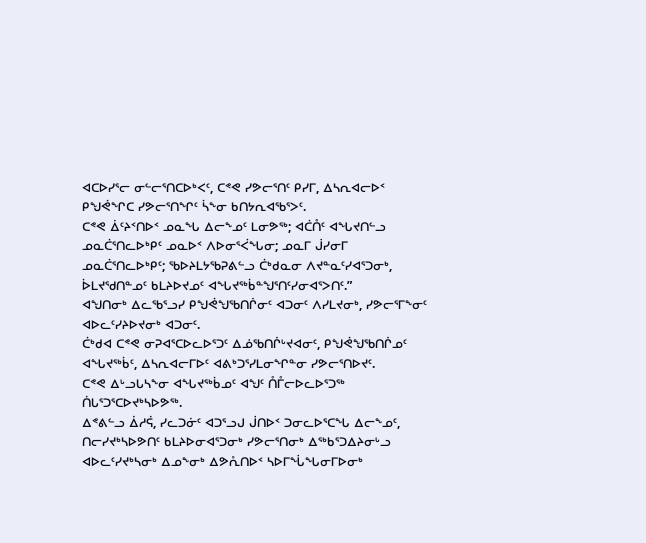ᐊᑕᐅᓯᕐᓕ ᓂᓪᓕᕐᑎᑕᐅᒃᐸᑦ, ᑕᕝᕙ ᓯᕗᓕᕐᑎᑦ ᑭᓯᒥ, ᐃᓴᕆᐊᓕᐅᑉ ᑭᖑᕚᖏᑕ ᓯᕗᓕᕐᑎᖏᑦ ᓵᖕᓂ ᑲᑎᔭᕆᐊᖃᕐᐳᑦ.
ᑕᕝᕙ ᐄᑦᔨᑉᑎᐅᑉ ᓄᓇᖓ ᐃᓕᖕᓄᑦ ᒪᓂᕗᖅ; ᐊᑖᑍᑦ ᐊᖓᔪᑎᓪᓗ ᓄᓇᑖᕐᑎᓚᐅᒃᑭᑦ ᓄᓇᐅᑉ ᐱᐅᓂᕐᐹᖓᓂ; ᓄᓇᒥ ᒎᓯᓂᒥ ᓄᓇᑖᕐᑎᓚᐅᒃᑭᑦ; ᖃᐅᔨᒪᔭᖃᕈᕕᓪᓗ ᑖᒃᑯᓇᓂ ᐱᔪᓐᓇᑦᓯᐊᕐᑐᓂᒃ, ᐆᒪᔪᖁᑎᓐᓄᑦ ᑲᒪᔨᐅᔪᓄᑦ ᐊᖓᔪᖅᑳᓐᖑᕐᑎᑦᓯᓂᐊᕐᐳᑎᑦ.”
ᐊᖑᑎᓂᒃ ᐃᓚᖃᕐᓗᓯ ᑭᖑᕚᖑᖃᑎᒌᓂᑦ ᐊᑐᓂᑦ ᐱᓯᒪᔪᓂᒃ, ᓯᕗᓕᕐᒥᖕᓂᑦ ᐊᐅᓚᑦᓯᔨᐅᔪᓂᒃ ᐊᑐᓂᑦ.
ᑖᒃᑯᐊ ᑕᕝᕙ ᓂᕈᐊᕐᑕᐅᓚᐅᕐᑐᑦ ᐃᓅᖃᑎᒌᒡᔪᐊᓂᑦ, ᑭᖑᕚᖑᖃᑎᒌᓄᑦ ᐊᖓᔪᖅᑳᑦ, ᐃᓴᕆᐊᓕᒥᐅᑦ ᐊᕕᒃᑐᕐᓯᒪᓂᖏᓐᓂ ᓯᕗᓕᕐᑎᐅᔪᑦ.
ᑕᕝᕙ ᐃᒡᓗᒐᓴᖕᓂ ᐊᖓᔪᖅᑳᓄᑦ ᐊᖑᑦ ᑍᒤᓕᐅᓚᐅᕐᑐᖅ ᑏᒐᕐᑐᕐᑕᐅᔪᒃᓴᐅᕗᖅ.
ᐃᕝᕕᓪᓗ ᐄᓱᕌ, ᓯᓚᑐᓃᑦ ᐊᑐᕐᓗᒍ ᒎᑎᐅᑉ ᑐᓂᓚᐅᕐᑕᖓ ᐃᓕᖕᓄᑦ, ᑎᓕᓯᔪᒃᓴᐅᕗᑎᑦ ᑲᒪᔨᐅᓂᐊᕐᑐᓂᒃ ᓯᕗᓕᕐᑎᓂᒃ ᐃᖅᑲᕐᑐᐃᔨᓂᒡᓗ ᐊᐅᓚᑦᓯᔪᒃᓴᓂᒃ ᐃᓄᖕᓂᒃ ᐃᕗᕅᑎᐅᑉ ᓴᐅᒥᖔᖓᓂᒥᐅᓂᒃ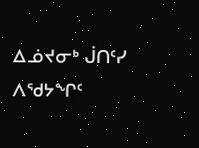ᐃᓅᔪᓂᒃ ᒎᑎᑦᓯ ᐱᖁᔭᖏᑦ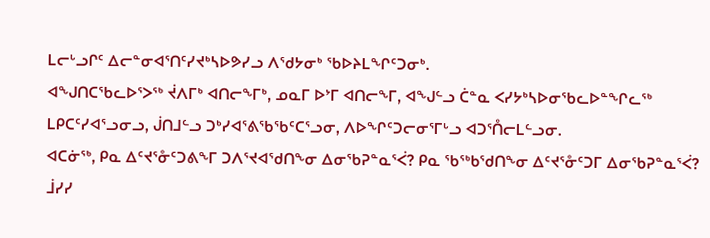ᒪᓕᒡᓗᒋᑦ ᐃᓕᓐᓂᐊᕐᑎᑦᓯᔪᒃᓴᐅᕗᓯᓗ ᐱᖁᔭᓂᒃ ᖃᐅᔨᒪᖏᑦᑐᓂᒃ.
ᐊᖑᑎᑕᖃᓚᐅᕐᐳᖅ ᔫᐱᒥᒃ ᐊᑎᓕᖕᒥᒃ, ᓄᓇᒥ ᐅᔾᒥ ᐊᑎᓕᖕᒥ, ᐊᖑᓪᓗ ᑖᓐᓇ ᐸᓯᔭᒃᓴᐅᓂᖃᓚᐅᓐᖏᓚᖅ ᒪᑭᑕᑦᓯᐊᕐᓗᓂᓗ, ᒎᑎᒧᓪᓗ ᑐᒃᓯᐊᕐᕕᖃᖃᑦᑕᕐᓗᓂ, ᐱᐅᖏᑦᑐᓕᓂᕐᒥᒡᓗ ᐊᑐᕐᑍᓕᒪᓪᓗᓂ.
ᐊᑕᓃᖅ, ᑭᓇ ᐃᑦᔪᕐᓁᑦᑐᕕᖕᒥ ᑐᐱᕐᔪᐊᖁᑎᖕᓂ ᐃᓂᖃᕈᓐᓇᕐᐹ? ᑭᓇ ᖃᖅᑲᖁᑎᖕᓂ ᐃᑦᔪᕐᓁᑦᑐᒥ ᐃᓂᖃᕈᓐᓇᕐᐹ?
ᒨᓯᓯ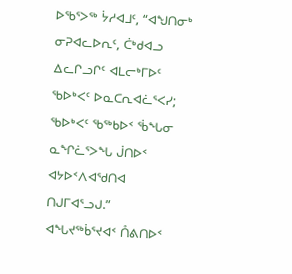ᐅᖃᕐᐳᖅ ᔮᓱᐊᒧᑦ, “ᐊᖑᑎᓂᒃ ᓂᕈᐊᓚᐅᕆᑦ, ᑖᒃᑯᐊᓗ ᐃᓚᒋᓗᒋᑦ ᐊᒪᓕᒃᒥᐅᑦ ᖃᐅᒃᐸᑦ ᐅᓇᑕᕆᐊᓛᕐᐸᓯ; ᖃᐅᒃᐸᑦ ᖃᖅᑲᐅᑉ ᖄᖓᓂ ᓇᖏᓛᕐᐳᖓ ᒎᑎᐅᑉ ᐊᔭᐅᑉᐱᐊᖁᑎᐊ ᑎᒍᒥᐊᕐᓗᒍ.”
ᐊᖓᔪᖅᑳᕐᔪᐊᑉ ᑍᕕᑎᐅᑉ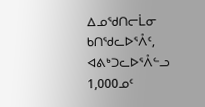ᐃᓄᖁᑎᓕᒫᓂ ᑲᑎᖁᓚᐅᕐᐰᑦ, ᐊᕕᒃᑐᓚᐅᕐᐰᓪᓗ 1,000ᓄᑦ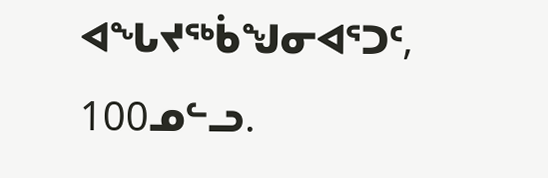ᐊᖓᔪᖅᑳᖑᓂᐊᕐᑐᑦ, 100ᓄᓪᓗ.